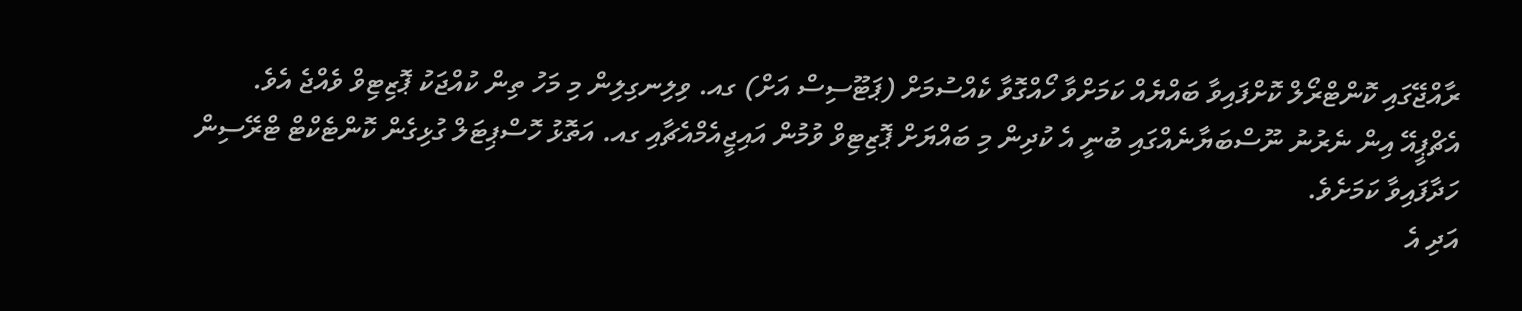ރާއްޖޭގައި ކޮންޓްރޯލް ކޮށްފައިވާ ބައްޔެއް ކަމަށްވާ ހޯއްގޮވާ ކެއްސުމަށް (ޕަޓޫސިސް އަށް) ގއ. ވިލިނގިލިން މި މަހު ތިން ކުއްޖަކު ޕޮޒިޓިވް ވެއްޖެ އެވެ.
އެޗްޕީއޭ އިން ނެރުނު ނޫސްބަޔާނެއްގައި ބުނީ އެ ކުދިން މި ބައްޔަށް ޕޮޒިޓިވް ވުމުން އައިޖީއެމްއެޗާއި ގއ. އަތޮޅު ހޮސްޕިޓަލް ގުޅިގެން ކޮންޓެކްޓް ޓްރޭސިން ހަދާފައިވާ ކަމަށެވެ.
އަދި އެ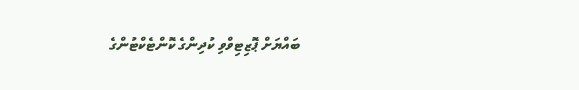ބައްޔަށް ޕޮޒިޓިވްވި ކުދިންގެ ކޮންޓެކްޓުންގެ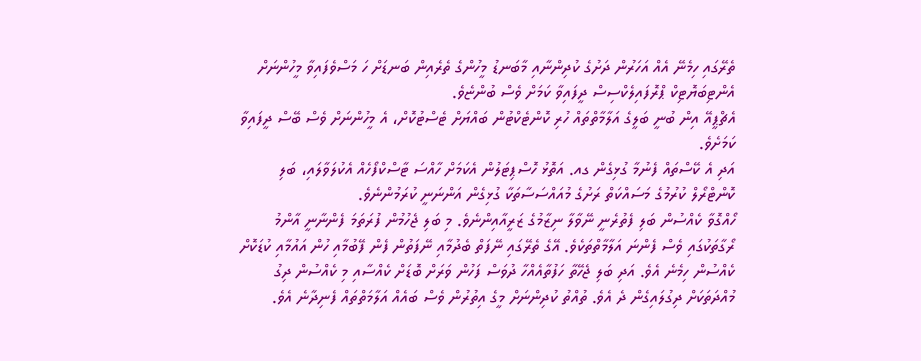ތެރޭގައި ހިމެނޭ އެއް އަހަރުން ދަށުގެ ކުދިންނާއި މާބަނޑު މީހުންގެ ތެރެއިން ބަނޑަށް ހަ މަސްވެފައިވާ މީހުންނަށް އެންޓިބަޔޮޓިކް ޕްރޮފައިލެކްސިސް ދީފައިވާ ކަމަށް ވެސް ބުންޏެވެ.
އެޗްޕީއޭ އިން ބުނީ ބަލީގެ އަލާމާތްތައް ހުރި ކޮންޓެކްޓުން ބައްޔަށް ޓެސްޓުކޮށް، އެ މީހުންނަށް ވެސް ބޭސް ދީފައިވާ ކަމަށެވެ.
އަދި އެ ކޭސްތައް ފެނުމާ ގުޅިގެން ގއ. އަތޮޅު ހޮސްޕިޓަލުން އެކަމަށް ހާއްސަ ޓާސްކްފޯހެއް އެކުލަވާލައި، ބަލި ކޮންޓްރޯލް ކުރުމުގެ މަސައްކަތް ރަށުގެ މުއައްސަސާތަކާ ގުޅިގެން އަންނަނީ ކުރަމުންނެވެ.
ހޯއްގޮވާ ކެއްސުން ބަލި ފެތުރެނީ ނޭވާލާ ނިޒާމުގެ ޒަރީއާއިންނެވެ. މި ބަލި ޖެހުމުން ފުރަތަމަ ފެންނާނީ އާންމު ރޯގާތަކުގައި ވެސް ފެންނަ އަލާމާތްތަކެވެ. އޭގެ ތެރޭގައި ނޭފަތް ބެދުމާއި ނޭފަތުން ފެން ފޭބުމާއި ހުން އައުމާއި ކުޑަކޮށް ކެއްސުން ހިމެނެ އެވެ. އަދި ބަލި ޖެހޭތާ ހަފުތާއެއްހާ ދުވަސް ފަހުން ވަރަށް ބޮޑަށް ކެއްސާއި މި ކެއްސުން ދިގު މުއްދަތަކަށް ދިގުލައިގެން ދެ އެވެ. ތުއްތު ކުދިންނަށް މީގެ އިތުރުން ވެސް ބައެއް އަލާމަތްތައް ފެނިދާނެ އެވެ.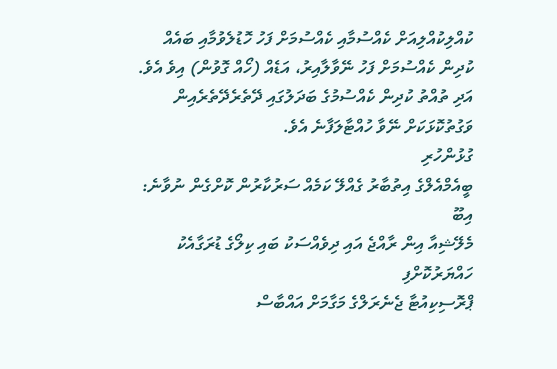ކުއްލިކުއްލިއަށް ކެއްސުމާއި ކެއްސުމަށް ފަހު ހޮޑުލެވުމާއި ބައެއް ކުދިން ކެއްސުމަށް ފަހު ނޭވާލާއިރު، އަޑެއް (ހޯއް ގޮވުން) އިވެ އެވެ. އަދި ތުއްތު ކުދިން ކެއްސުމުގެ ބަދަލުގައި ދޭތެރެދޭތެރެއިން ވަގުތުކޮޅަކަށް ނޭވާ ހުއްޓާލަފާނެ އެވެ.
ގުޅުންހުރި
ބީއެމްއެލްގެ އިތުބާރު ގެއްލޭ ކަމެއް ސަރުކާރުން ކޮށްގެން ނުވާނެ: އިބޫ
މެލޭޝިއާ އިން ރާއްޖެ އައި ދިވެއްސަކު ބައި ކިލޯގެ ޑުރަގާއެކު ހައްޔަރުކޮށްފި
ޕްރޮސިކިއުޓާ ޖެނެރަލްގެ މަގާމަށް އައްބާސް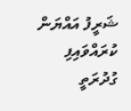ޝަރީފު އައްޔަން ކުރައްވައިފި
ގުދުރަތީ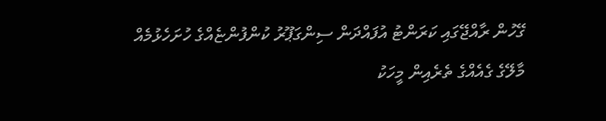ގޭހުން ރާއްޖޭގައި ކަރަންޓު އުފައްދަން ސިންގަޕޫރު ކުންފުންޏެއްގެ ހުށަހެޅުމެއް
މާލޭގެ ގެއެއްގެ ތެރެއިން މީހަކު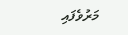މަރުވެފައި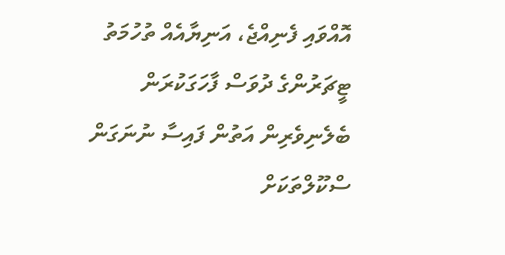އޮއްވައި ފެނިއްޖެ، އަނިޔާއެއް ތުހުމަތު
ޓީޗަރުންގެ ދުވަސް ފާހަގަކުރަން ބެލެނިވެރިން އަތުން ފައިސާ ނުނަގަން ސްކޫލްތަކަށް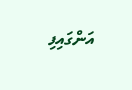އަންގައިފި